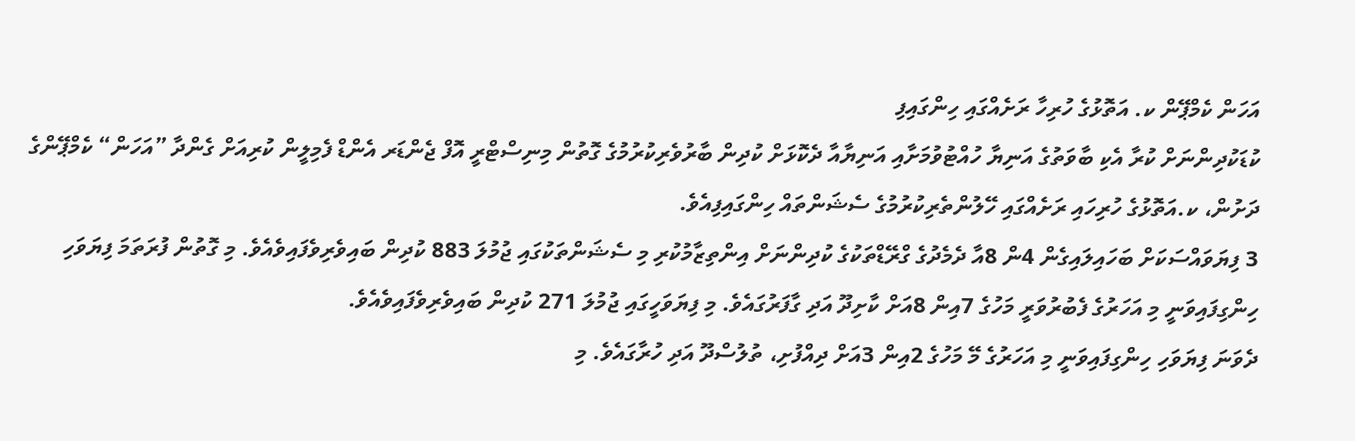އަހަން ކެމްޕޭން ކ. އަތޮޅުގެ ހުރިހާ ރަށެއްގައި ހިންގައިފި
ކުޑަކުދިންނަށް ކުރާ އެކި ބާވަތުގެ އަނިޔާ ހުއްޓުވުމަށާއި އަނިޔާއާ ދެކޮޅަށް ކުދިން ބާރުވެރިކުރުމުގެ ގޮތުން މިނިސްޓްރީ އޮފް ޖެންޑަރ އެންޑް ފެމިލީން ކުރިއަށް ގެންދާ ”އަހަން“ ކެމްޕޭންގެ ދަށުން، ކ.އަތޮޅުގެ ހުރިހައި ރަށެއްގައި ހޭލުންތެރިކުރުމުގެ ސެޝަންތައް ހިންގައިފިއެވެ.
3 ފިޔަވައްސަކަށް ބަހައިލައިގެން 4ން 8އާ ދެމެދުގެ ގްރޭޑްތަކުގެ ކުދިންނަށް އިންތިޒާމުކުރި މި ސެޝަންތަކުގައި ޖުމުލަ 883 ކުދިން ބައިވެރިވެފައިވެއެވެ. މި ގޮތުން ފުރަތަމަ ފިޔަވަހި ހިންގިފައިވަނީ މި އަހަރުގެ ފެބުރުވަރީ މަހުގެ 7އިން 8އަށް ކާށިދޫ އަދި ގާފަރުގައެވެ. މި ފިޔަވަހީގައި ޖުމުލަ 271 ކުދިން ބައިވެރިވެފައިވެއެވެ.
ދެވަނަ ފިޔަވަހި ހިންގިފައިވަނީ މި އަހަރުގެ މޭ މަހުގެ 2އިން 3އަށް ދިއްފުށި، ތުލުސްދޫ އަދި ހުރާގައެވެ. މި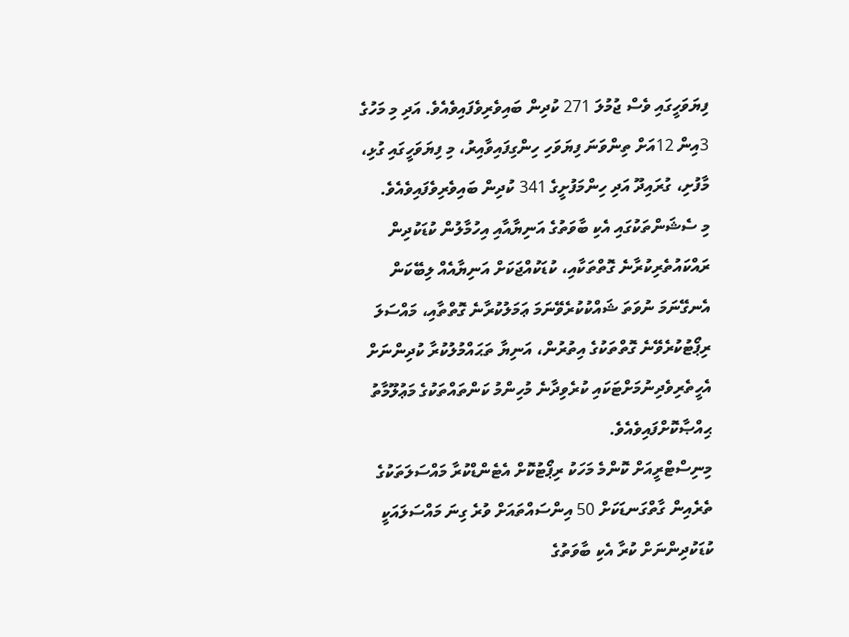ފިޔަވަހީގައި ވެސް ޖުމުލަ 271 ކުދިން ބައިވެރިވެފައިވެއެވެ. އަދި މި މަހުގެ 3އިން 12އަށް ތިންވަނަ ފިޔަވަހި ހިންގިފައިވާއިރު، މި ފިޔަވަހީގައި ގުޅި، މާފުށި، ގުރައިދޫ އަދި ހިންމަފުށީގެ 341 ކުދިން ބައިވެރިވެފައިވެއެވެ.
މި ސެޝަންތަކުގައި އެކި ބާވަތުގެ އަނިޔާއާއި އިހުމާލުން ކުޑަކުދިން ރައްކައުތެރިކުރާނެ ގޮތްތަކާއި، ކުޑަކުއްޖަކަށް އަނިޔާއެއް ލިބޭކަން އެނގޭނަމަ ނުވަތަ ޝައްކުކުރެވޭނަމަ ޢަމަލުކުރާނެ ގޮތްތާއި، މައްސަލަ ރިޕޯޓުކުރެވޭނެ ގޮތްތަކުގެ އިތުރުން، އަނިޔާ ތަޙައްމުލުކުރާ ކުދިންނަށް އެހީތެރިވެދިނުމަށްޓަކައި ކުރެވިދާނެ މުހިންމު ކަންތައްތަކުގެ މަޢުލޫމާތު ޙިއްޞާކޮށްފައިވެއެވެ.
މިނިސްޓްރީއަށް ކޮންމެ މަހަކު ރިޕޯޓުކޮށް އެޓެންޑްކުރާ މައްސަލަތަކުގެ ތެރެއިން ގާތްގަނޑަކަށް 50 އިންސައްތައަށް ވުރެ ގިނަ މައްސަލައަކީ ކުޑަކުދިންނަށް ކުރާ އެކި ބާވަތުގެ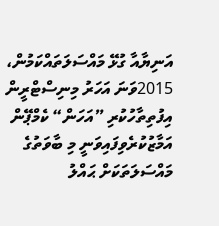އަނިޔާއާ ގުޅޭ މައްސަލަތައްކަމުން، 2015ވަނަ އަހަރު މިނިސްޓްރީން އިފުތިތާހުކުރި ”އަހަން“ ކެމްޕޭން އަމާޒުކުރެވިފައިވަނީ މި ބާވަތުގެ މައްސަލަތަކަށް ޙައްލު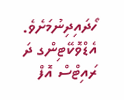ހޯދައިދިނުމަށެވެ. އެޑްވޮކޭޓިންގ ދަ ރައިޓްސް އޮފް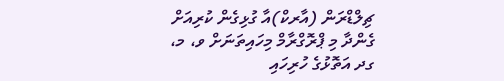ޗިލްޑްރަން (އާރކް)އާ ގުޅިގެން ކުރިއަށް ގެންދާ މި ޕްރޮގްރާމް މިހައިތަނަށް ވ، މ، ގދ އަތޮޅުގެ ހުރިހައި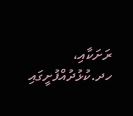ރަށަކާއި، ހދ.ކުޅުދުއްފުށީގައި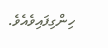ހިންގިފައިވެއެވެ.